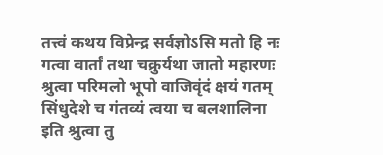तत्त्वं कथय विप्रेन्द्र सर्वज्ञोऽसि मतो हि नः
गत्वा वार्तां तथा चक्रुर्यथा जातो महारणः
श्रुत्वा परिमलो भूपो वाजिवृंदं क्षयं गतम्
सिंधुदेशे च गंतव्यं त्वया च बलशालिना
इति श्रुत्वा तु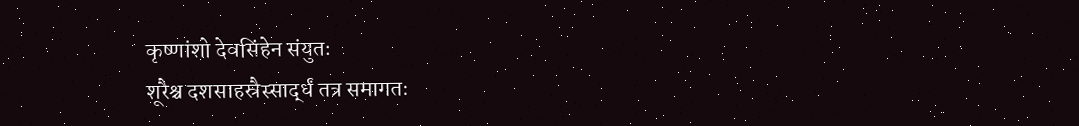कृष्णांशो देवसिंहेन संयुतः
शूरैश्च दशसाहस्रैस्सार्द्धं तत्र समागतः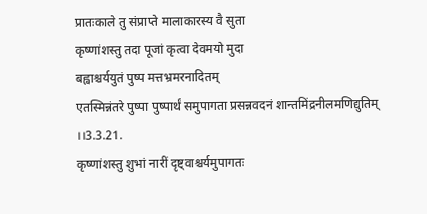प्रातःकाले तु संप्राप्ते मालाकारस्य वै सुता
कृष्णांशस्तु तदा पूजां कृत्वा देवमयो मुदा
बह्वाश्चर्ययुतं पुष्प मत्तभ्रमरनादितम्
एतस्मिन्नंतरे पुष्पा पुष्पार्थं समुपागता प्रसन्नवदनं शान्तमिंद्रनीलमणिद्युतिम् ।।3.3.21.
कृष्णांशस्तु शुभां नारीं दृष्ट्वाश्चर्यमुपागतः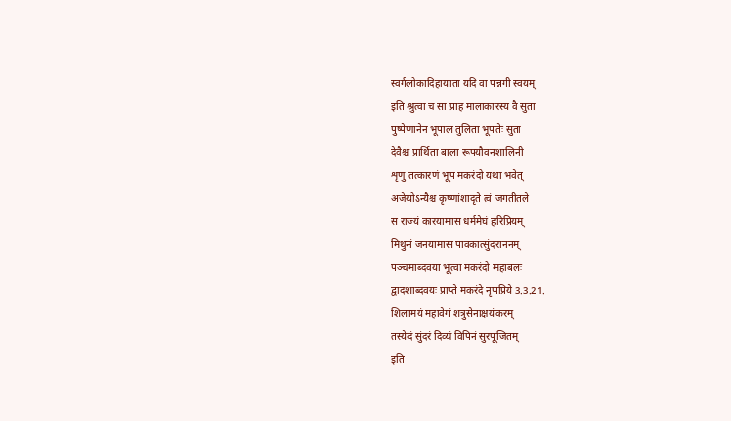स्वर्गलोकादिहायाता यदि वा पन्नगी स्वयम्
इति श्रुत्वा च सा प्राह मालाकारस्य वै सुता
पुष्पेणानेन भूपाल तुलिता भूपतेः सुता
देवैश्च प्रार्थिता बाला रूपयौवनशालिनी
शृणु तत्कारणं भूप मकरंदो यथा भवेत्
अजेयोऽन्यैश्च कृष्णांशादृते त्वं जगतीतले
स राज्यं कारयामास धर्ममेघं हरिप्रियम्
मिथुनं जनयामास पावकात्सुंदराननम्
पञ्चमाब्दवया भूत्वा मकरंदो महाबलः
द्वादशाब्दवयः प्राप्ते मकरंदे नृपप्रिये 3.3.21.
शिलामयं महावेगं शत्रुसेनाक्षयंकरम्
तस्येदं सुंदरं दिव्यं विपिनं सुरपूजितम्
इति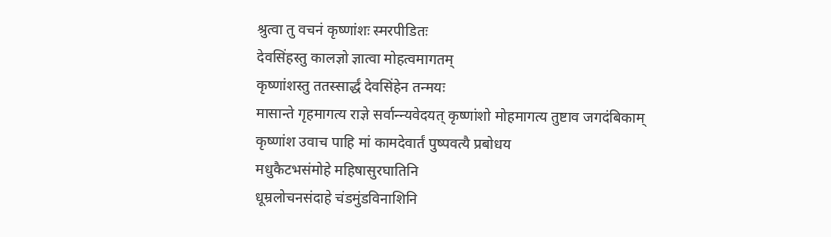श्रुत्वा तु वचनं कृष्णांशः स्मरपीडितः
देवसिंहस्तु कालज्ञो ज्ञात्वा मोहत्वमागतम्
कृष्णांशस्तु ततस्सार्द्धं देवसिंहेन तन्मयः
मासान्ते गृहमागत्य राज्ञे सर्वान्न्यवेदयत् कृष्णांशो मोहमागत्य तुष्टाव जगदंबिकाम्
कृष्णांश उवाच पाहि मां कामदेवार्तं पुष्पवत्यै प्रबोधय
मधुकैटभसंमोहे महिषासुरघातिनि
धूम्रलोचनसंदाहे चंडमुंडविनाशिनि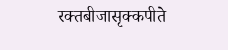रक्तबीजासृक्कपीते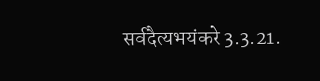सर्वदैत्यभयंकरे 3.3.21.